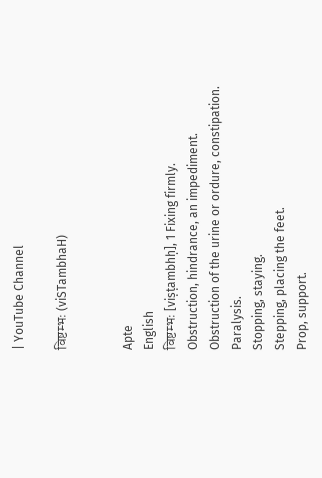| YouTube Channel

विष्टम्भः (viSTambhaH)


Apte
English
विष्टम्भः [viṣṭambhḥ], 1 Fixing firmly.
Obstruction, hindrance, an impediment.
Obstruction of the urine or ordure, constipation.
Paralysis.
Stopping, staying.
Stepping, placing the feet.
Prop, support.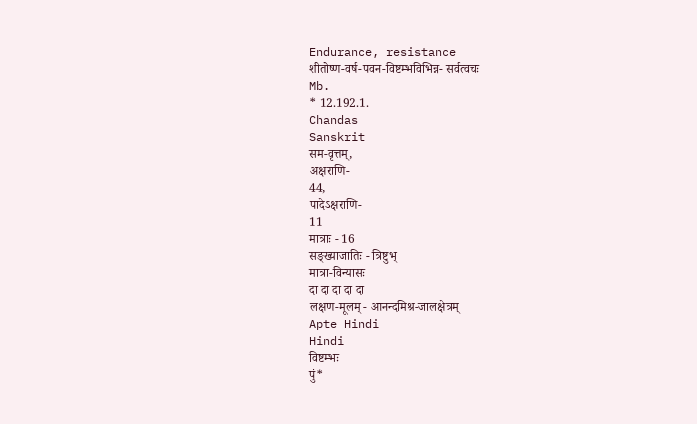Endurance, resistance
शीतोष्ण-वर्ष-पवन-विष्टम्भविभिन्न- सर्वत्वचः
Mb.
* 12.192.1.
Chandas
Sanskrit
सम-वृत्तम्,
अक्षराणि-
44,
पादेऽक्षराणि-
11
मात्राः - 16
सङ्ख्याजातिः - त्रिष्टुभ्
मात्रा-विन्यासः
दा दा दा दा दा
लक्षण-मूलम् - आनन्दमिश्र-जालक्षेत्रम्
Apte Hindi
Hindi
विष्टम्भः
पुं*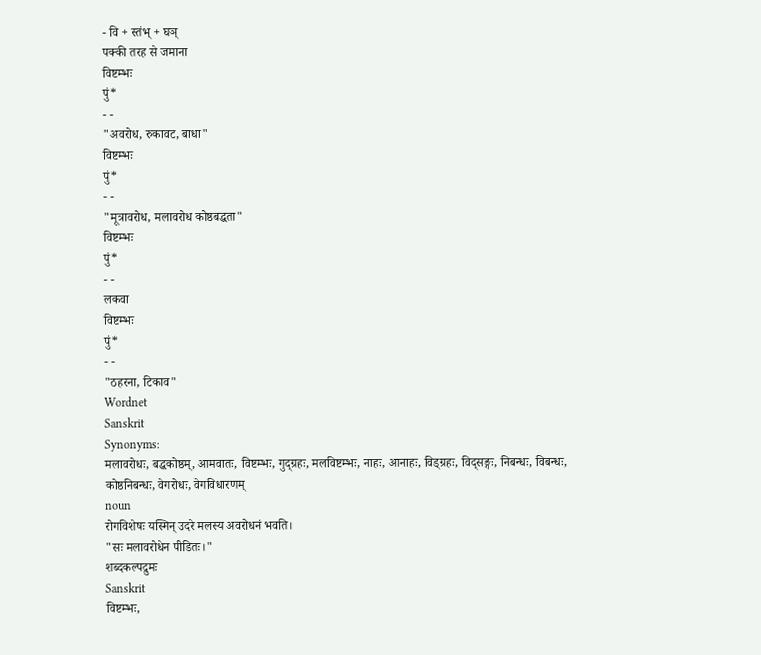- वि + स्तंभ् + घञ्
पक्की तरह से जमाना
विष्टम्भः
पुं*
- -
"अवरोध, रुकावट, बाधा"
विष्टम्भः
पुं*
- -
"मूत्रावरोध, मलावरोध कोष्ठबद्धता"
विष्टम्भः
पुं*
- -
लकवा
विष्टम्भः
पुं*
- -
"ठहरना, टिकाव"
Wordnet
Sanskrit
Synonyms:
मलावरोधः, बद्धकोष्ठम्, आमवातः, विष्टम्भः, गुद्ग्रहः, मलविष्टम्भः, नाहः, आनाहः, विड्ग्रहः, विद्सङ्गः, निबन्धः, विबन्धः, कोष्ठनिबन्धः, वेगरोधः, वेगविधारणम्
noun
रोगविशेषः यस्मिन् उदरे मलस्य अवरोधनं भवति।
"सः मलावरोधेन पीडितः।"
शब्दकल्पद्रुमः
Sanskrit
विष्टम्भः,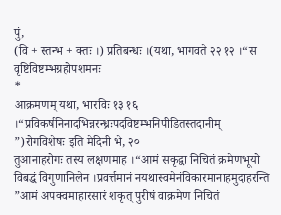पुं,
(वि + स्तन्भ + क्तः ।) प्रतिबन्धः ।(यथा, भागवते २२ १२ ।“स वृष्टिविष्टम्भग्रहोपशमनः
*
आक्रमणम् यथा, भारविः १३ १६ ।“प्रविकर्षनिनादभिन्नरन्ध्रःपदविष्टम्भनिपीडितस्तदानीम्
”)रोगविशेषः इति मेदिनी भे, २०
तुआनाहरोगः तस्य लक्षणमाह ।“आमं सकृद्वा निचितं क्रमेणभूयो विबद्धं विगुणानिलेन ।प्रवर्त्तमानं नयथास्वमेनंविकारमानाहमुदाहरन्ति
”आमं अपक्वमाहारसारं शकृत् पुरीषं वाक्रमेण निचितं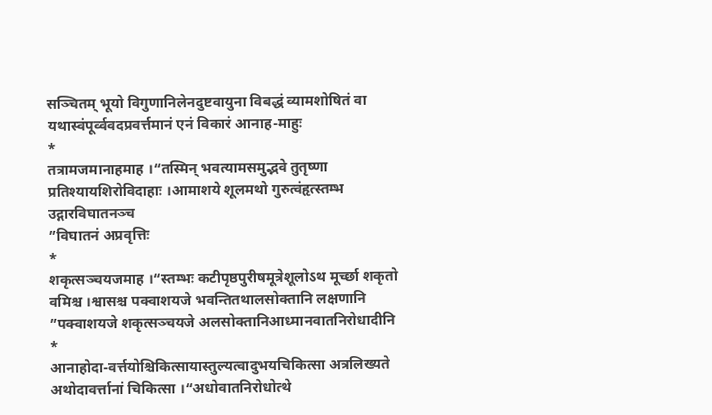सञ्चितम् भूयो विगुणानिलेनदुष्टवायुना विबद्धं व्यामशोषितं वा यथास्वंपूर्व्ववदप्रवर्त्तमानं एनं विकारं आनाह-माहुः
*
तत्रामजमानाहमाह ।“तस्मिन् भवत्यामसमुद्भवे तुतृष्णा प्रतिश्यायशिरोविदाहाः ।आमाशये शूलमथो गुरुत्वंहृत्स्तम्भ उद्गारविघातनञ्च
”विघातनं अप्रवृत्तिः
*
शकृत्सञ्चयजमाह ।“स्तम्भः कटीपृष्ठपुरीषमूत्रेशूलोऽथ मूर्च्छा शकृतो वमिश्च ।श्वासश्च पक्वाशयजे भवन्तितथालसोक्तानि लक्षणानि
”पक्वाशयजे शकृत्सञ्चयजे अलसोक्तानिआध्मानवातनिरोधादीनि
*
आनाहोदा-वर्त्तयोश्चिकित्सायास्तुल्यत्वादुभयचिकित्सा अत्रलिख्यते अथोदावर्त्तानां चिकित्सा ।“अधोवातनिरोधोत्थे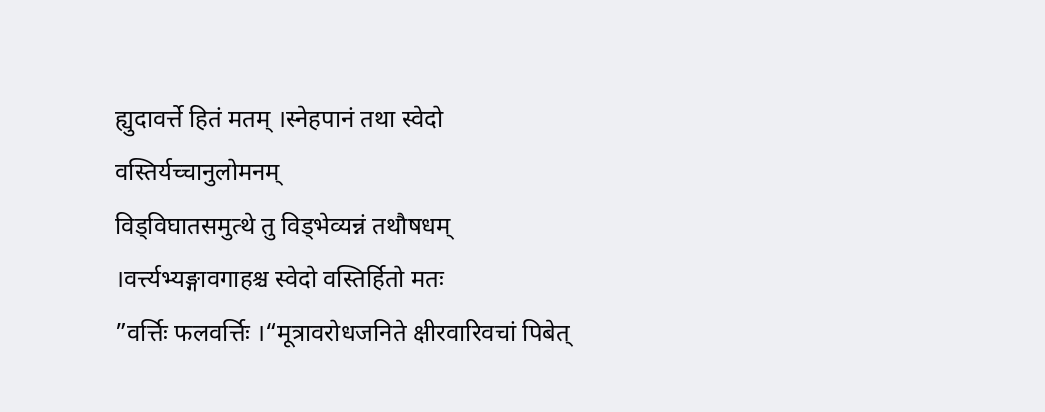ह्युदावर्त्ते हितं मतम् ।स्नेहपानं तथा स्वेदो वस्तिर्यच्चानुलोमनम्
विड्विघातसमुत्थे तु विड्भेव्यन्नं तथौषधम् ।वर्त्त्यभ्यङ्गावगाहश्च स्वेदो वस्तिर्हितो मतः
”वर्त्तिः फलवर्त्तिः ।“मूत्रावरोधजनिते क्षीरवारिवचां पिबेत्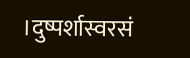।दुष्पर्शास्वरसं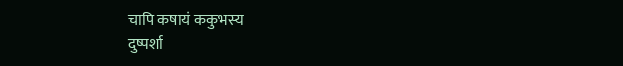चापि कषायं ककुभस्य
दुष्पर्शा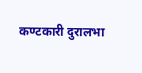कण्टकारी दुरालभा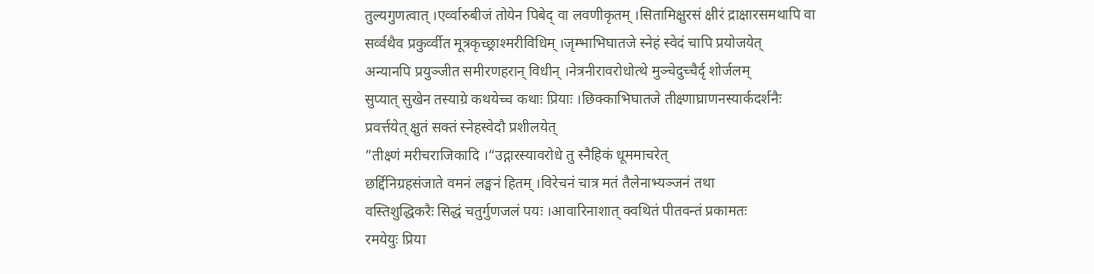तुल्यगुणत्वात् ।एर्व्वारुबीजं तोयेन पिबेद् वा लवणीकृतम् ।सितामिक्षुरसं क्षीरं द्राक्षारसमथापि वा
सर्व्वथैव प्रकुर्व्वीत मूत्रकृच्छ्राश्मरीविधिम् ।जृम्भाभिघातजे स्नेहं स्वेदं चापि प्रयोजयेत्
अन्यानपि प्रयुञ्जीत समीरणहरान् विधीन् ।नेत्रनीरावरोधोत्थे मुञ्चेदुच्चैर्दृ शोर्जलम्
सुप्यात् सुखेन तस्याग्रे कथयेच्च कथाः प्रियाः ।छिक्काभिघातजे तीक्ष्णाघ्राणनस्यार्कदर्शनैः
प्रवर्त्तयेत् क्षुतं सक्तं स्नेहस्वेदौ प्रशीलयेत्
”तीक्ष्णं मरीचराजिकादि ।“उद्गारस्यावरोधे तु स्नैहिकं धूममाचरेत्
छर्द्दिनिग्रहसंजाते वमनं लङ्घनं हितम् ।विरेचनं चात्र मतं तैलेनाभ्यञ्जनं तथा
वस्तिशुद्धिकरैः सिद्धं चतुर्गुणजलं पयः ।आवारिनाशात् क्वथितं पीतवन्तं प्रकामतः
रमयेयुः प्रिया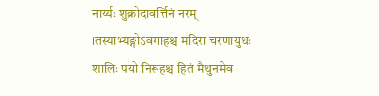नार्य्यः शुक्रोदावर्त्तिनं नरम् ।तस्याभ्यङ्गोऽवगाहश्च मदिरा चरणायुधः
शालिः पयो निरूहश्च हितं मैथुनमेव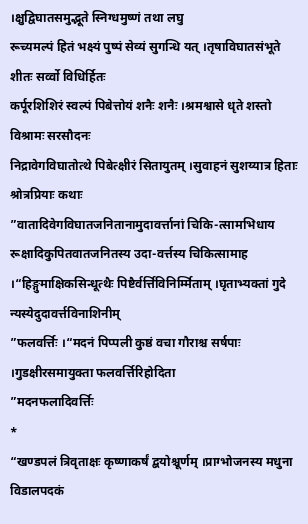।क्षुद्विघातसमुद्भूते स्निग्धमुष्णं तथा लघु
रूच्यमल्पं हितं भक्ष्यं पुष्पं सेव्यं सुगन्धि यत् ।तृषाविघातसंभूते शीतः सर्व्वो विधिर्हितः
कर्पूरशिशिरं स्वल्पं पिबेत्तोयं शनैः शनैः ।श्रमश्वासे धृते शस्तो विश्रामः सरसौदनः
निद्रावेगविघातोत्थे पिबेत्क्षीरं सितायुतम् ।सुवाहनं सुशय्यात्र हिताः श्रोत्रप्रियाः कथाः
”वातादिवेगविघातजनितानामुदावर्त्तानां चिकि-त्सामभिधाय रूक्षादिकुपितवातजनितस्य उदा-वर्त्तस्य चिकित्सामाह ।“हिङ्गुमाक्षिकसिन्धूत्थैः पिष्टैर्वर्त्तिविनिर्म्मिताम् ।घृताभ्यक्तां गुदे न्यस्येदुदावर्त्तविनाशिनीम्
”फलवर्त्तिः ।“मदनं पिप्पली कुष्ठं वचा गौराश्च सर्षपाः ।गुडक्षीरसमायुक्ता फलवर्त्तिरिहोदिता
”मदनफलादिवर्त्तिः
*
“खण्डपलं त्रिवृताक्षः कृष्णाकर्षं द्बयोश्चूर्णम् ।प्राग्भोजनस्य मधुना विडालपदकं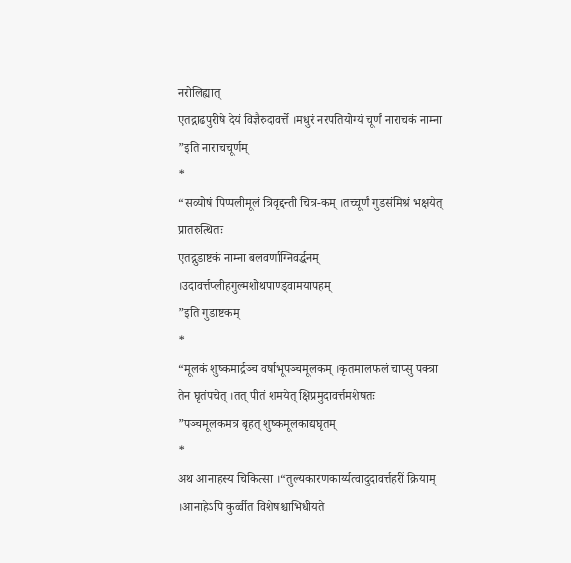नरोलिह्यात्
एतद्गाढपुरीषे देयं विज्ञैरुदावर्त्ते ।मधुरं नरपतियोग्यं चूर्णं नाराचकं नाम्ना
”इति नाराचचूर्णम्
*
“सव्योषं पिप्पलीमूलं त्रिवृद्दन्ती चित्र-कम् ।तच्चूर्णं गुडसंमिश्रं भक्षयेत् प्रातरुत्थितः
एतद्गुडाष्टकं नाम्ना बलवर्णाग्निवर्द्धनम् ।उदावर्त्तप्लीहगुल्मशोथपाण्ड्वामयापहम्
”इति गुडाष्टकम्
*
“मूलकं शुष्कमार्द्रञ्च वर्षाभूपञ्चमूलकम् ।कृतमालफलं चाप्सु पक्त्रा तेन घृतंपचेत् ।तत् पीतं शमयेत् क्षिप्रमुदावर्त्तमशेषतः
”पञ्चमूलकमत्र बृहत् शुष्कमूलकाद्यघृतम्
*
अथ आनाहस्य चिकित्सा ।“तुल्यकारणकार्य्यत्वादुदावर्त्तहरीं क्रियाम् ।आनाहेऽपि कुर्व्वीत विशेषश्चाभिधीयते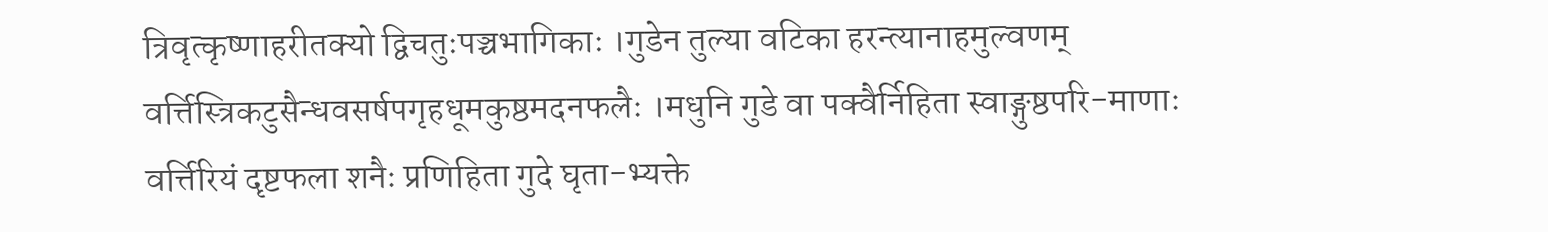त्रिवृत्कृष्णाहरीतक्यो द्विचतुःपञ्चभागिकाः ।गुडेन तुल्या वटिका हरन्त्यानाहमुल्वणम्
वर्त्तिस्त्रिकटुसैन्धवसर्षपगृहधूमकुष्ठमदनफलैः ।मधुनि गुडे वा पक्वैर्निहिता स्वाङ्गुष्ठपरि-माणाः
वर्त्तिरियं दृष्टफला शनैः प्रणिहिता गुदे घृता-भ्यक्ते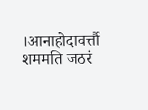।आनाहोदावर्त्तौ शममति जठरं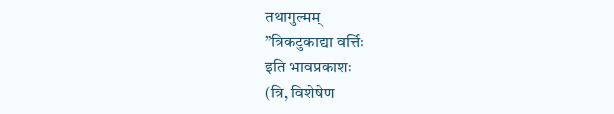तथागुल्मम्
”त्रिकटुकाद्या वर्त्तिः
इति भावप्रकाशः
(त्रि, विशेषेण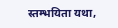स्तम्भयिता यथा,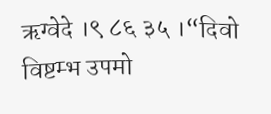ऋग्वेदे ।९ ८६ ३५ ।“दिवो विष्टम्भ उपमो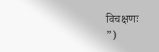विचक्षणः
”)